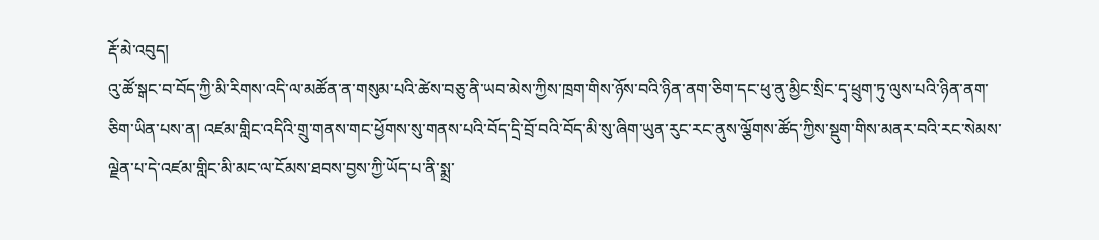རྡོ་མེ་འབུད།
འུ་ཚོ་སྒང་བ་བོད་ཀྱི་མི་རིགས་འདི་ལ་མཚོན་ན་གསུམ་པའི་ཚེས་བཅུ་ནི་ཡབ་མེས་ཀྱིས་ཁྲག་གིས་ཉོས་བའི་ཉིན་ནག་ཅིག་དང་ཕུ་ནུ་མྱིང་སྲིང་དྭ་ཕྲུག་ཏུ་ལུས་པའི་ཉིན་ནག་ཅིག་ཡིན་པས་ན། འཛམ་གླིང་འདིའི་གྲུ་གནས་གང་ཕྱོགས་སུ་གནས་པའི་བོད་དྲི་བྲོ་བའི་བོད་མི་སུ་ཞིག་ཡུན་རུང་རང་ནུས་ལྕོགས་ཚོད་ཀྱིས་སྡུག་གིས་མནར་བའི་རང་སེམས་ལྗེན་པ་དེ་འཛམ་གླིང་མི་མང་ལ་ངོམས་ཐབས་བྱས་ཀྱི་ཡོད་པ་ནི་སྨྲ་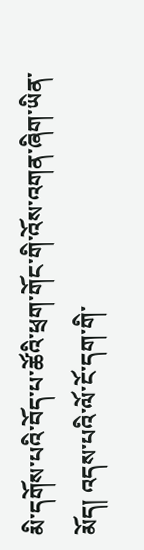མི་དགོས་པའི་བོད་པ་ཚོའི་ཕྲག་གོང་གི་འོས་འགན་ཞིག་ཡིན་མོད། འདས་པའི་ལོ་ངོ་དག་གི་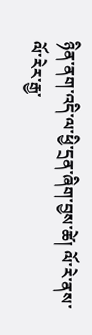ཉིན་ནག་འདི་ལ་ཕྱི་དྲན་ཞིག་བྱས་ཚེ། ལོ་རེ་ནས་ལོ་རེར་རྒྱ་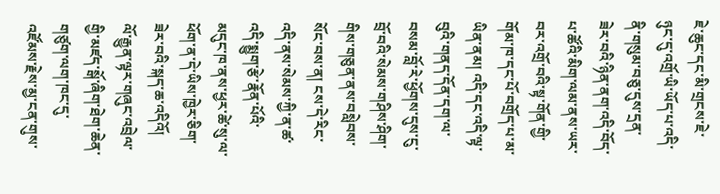ཇེ་ཆུང་དང་མི་གྲངས་ཇེ་ཉུང་དུ་འགྲོ་ཡི་ཡོད་པ་འདི་ནི་གསུམ་བཅུ་དུས་དྲན་ཟེར་བའི་ཉིན་ནག་འདི་བོད་པ་ཚོའི་མིག་ལམ་ནས་ཡར་བར་འགྲོ་བའི་སྟ་གོན་གྱི་གོམ་ཁ་དང་པོ་བགྲོད་པ་མ་ཡིན་ནམ། འདི་དང་འདི་ལྟ་བུའི་གནད་དོན་དག་ལ་བསམ་བློ་རེ་ཕྱོགས་དུས་ངུ་བྲོ་བའི་སེམས་གཤིས་ཤིག་གིས་གཅུན་ནས་བསླེབས་སོང་བས་ན། ངས་དེ་རིང་འདི་ནས་སེམས་ཀྱི་ན་ཚ་འདི་སྨྱུག་རྩེ་རྣོན་པོའི་མདུང་ཁ་ནས་ཕྱར་ཚེ་སུ་ལ་ཕོག་ན་དེ་ཡིས་ཁྱེར་ཅིག་ཟེར་བའི་སྐད་ཆ་འདིའོ།
ལོ་རྒྱུན་ལྟར་གཞུང་འབྲེལ་གྱི་མཛད་སྒོ་ཞིག་ཐེག་ཆེན་གཙུག་ལག་ཁང་དུ་འཛོམས་རྗེས་མྱ་ངན་གུས་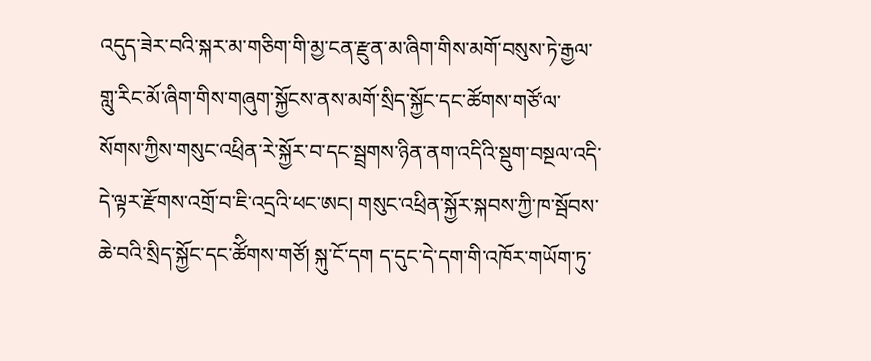འདུད་ཟེར་བའི་སྐར་མ་གཅིག་གི་མྱ་ངན་རྫུན་མ་ཞིག་གིས་མགོ་བསུས་ཏེ་རྒྱལ་གླུ་རིང་མོ་ཞིག་གིས་གཞུག་སྐྱོངས་ནས་མགོ་སྲིད་སྐྱོང་དང་ཚོགས་གཙོ་ལ་སོགས་ཀྱིས་གསུང་འཕྲིན་རེ་སྐྱོར་བ་དང་སྦྲགས་ཉིན་ནག་འདིའི་སྡུག་བསྔལ་འདི་དེ་ལྟར་རྫོགས་འགྲོ་བ་ཇི་འདྲའི་ཕང་ཨང། གསུང་འཕྲིན་སྐྱོར་སྐབས་ཀྱི་ཁ་སྦོབས་ཆེ་བའི་སྲིད་སྐྱོང་དང་ཚོིགས་གཙོ། སྐུ་ངོ་དག ད་དུང་དེ་དག་གི་འཁོར་གཡོག་ཏུ་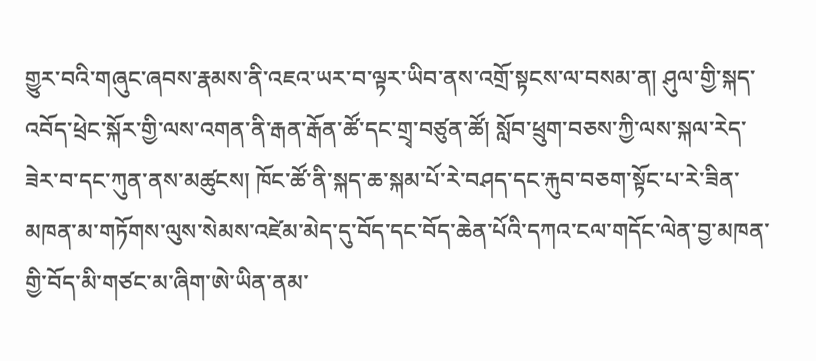གྱུར་བའི་གཞུང་ཞབས་རྣམས་ནི་འཇའ་ཡར་བ་ལྟར་ཡིབ་ནས་འགྲོ་སྟངས་ལ་བསམ་ན། ཤུལ་གྱི་སྐད་འབོད་ཕྲེང་སྐོར་གྱི་ལས་འགན་ནི་རྒན་རྒོན་ཚོ་དང་གྲྭ་བཙུན་ཚོ། སློབ་ཕྲུག་བཅས་ཀྱི་ལས་སྐལ་རེད་ཟེར་བ་དང་ཀུན་ནས་མཚུངས། ཁོང་ཚོ་ནི་སྐད་ཆ་སྐམ་པོ་རེ་བཤད་དང་རྐུབ་བཅག་སྟོང་པ་རེ་ཟིན་མཁན་མ་གཏོགས་ལུས་སེམས་འཛེམ་མེད་དུ་བོད་དང་བོད་ཆེན་པོའི་དཀའ་ངལ་གདོང་ལེན་བྱ་མཁན་གྱི་བོད་མི་གཙང་མ་ཞིག་ཨེ་ཡིན་ནམ་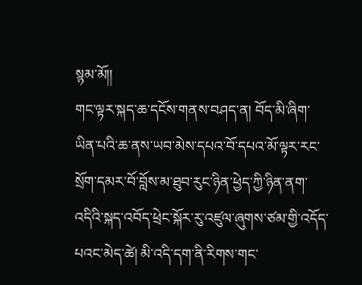སྙམ་མོ།།
གང་ལྟར་སྐད་ཆ་དངོས་གནས་བཤད་ན། བོད་མི་ཞིག་ཡིན་པའི་ཆ་ནས་ཡབ་མེས་དཔའ་བོ་དཔའ་མོ་ལྟར་རང་སྲོག་དམར་བོ་བློས་མ་ཐུབ་རུང་ཉིན་ཕྱེད་ཀྱི་ཉིན་ནག་འདིའི་སྐད་འབོད་ཕྲེང་སྐོར་རུ་འཛུལ་ཞུགས་ཙམ་གྱི་འདོད་པའང་མེད་ཚེ། མི་འདི་དག་ནི་རིགས་གང་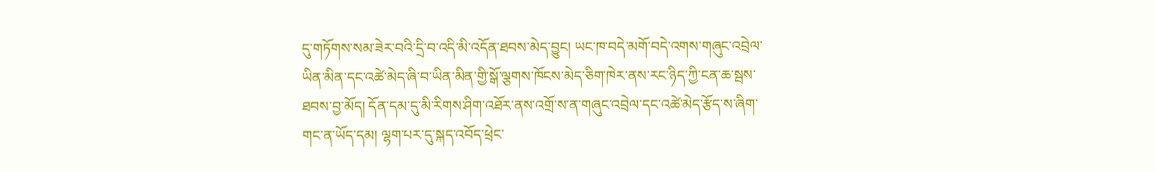དུ་གཏོགས་སམ་ཟེར་བའི་དྲི་བ་འདི་མི་འདོན་ཐབས་མེད་བྱུང། ཡང་ཁ་བདེ་མགོ་བདེ་འགས་གཞུང་འབྲེལ་ཡིན་མིན་དང་འཚེ་མེད་ཞི་བ་ཡིན་མིན་གྱི་སྒོ་ལྕགས་ཁོངས་མེད་ཅིག་ཁེར་ནས་རང་ཉིད་ཀྱི་ངན་ཆ་སྦས་ཐབས་བྱ་མོད། དོན་དམ་དུ་མི་རིགས་ཤིག་འཐོར་ནས་འགྲོ་ས་ན་གཞུང་འབྲེལ་དང་འཚེ་མེད་རྩོད་ས་ཞིག་གང་ན་ཡོད་དམ། ལྷག་པར་དུ་སྐད་འབོད་ཕྲེང་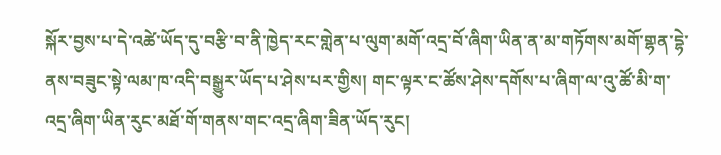སྐོར་བྱས་པ་དེ་འཚེ་ཡོད་དུ་བརྩི་བ་ནི་ཁྱེད་རང་གླེན་པ་ལུག་མགོ་འདྲ་བོ་ཞིག་ཡིན་ན་མ་གཏོགས་མགོ་གྷན་དྷེ་ནས་བཟུང་སྟེ་ལམ་ཁ་འདི་བསྒྱུར་ཡོད་པ་ཤེས་པར་གྱིས། གང་ལྟར་ང་ཚོས་ཤེས་དགོས་པ་ཞིག་ལ་འུ་ཚོ་མི་ག་འདྲ་ཞིག་ཡིན་རུང་མཐོ་གོ་གནས་གང་འདྲ་ཞིག་ཟིན་ཡོད་རུང།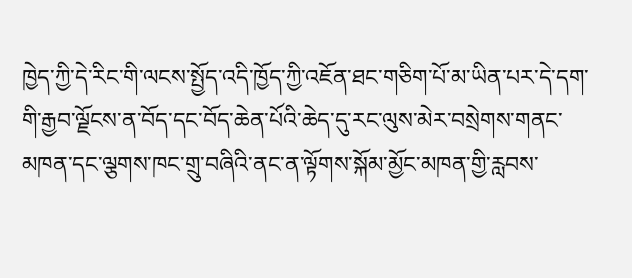ཁྱེད་ཀྱི་དེ་རིང་གི་ལངས་སྤྱོད་འདི་ཁྱོད་ཀྱི་འཇོན་ཐང་གཅིག་པོ་མ་ཡིན་པར་དེ་དག་གི་རྒྱབ་ལྗོངས་ན་བོད་དང་བོད་ཆེན་པོའི་ཆེད་དུ་རང་ལུས་མེར་བསྲེགས་གནང་མཁན་དང་ལྕགས་ཁང་གྲུ་བཞིའི་ནང་ན་ལྟོགས་སྐོམ་མྱོང་མཁན་གྱི་རླབས་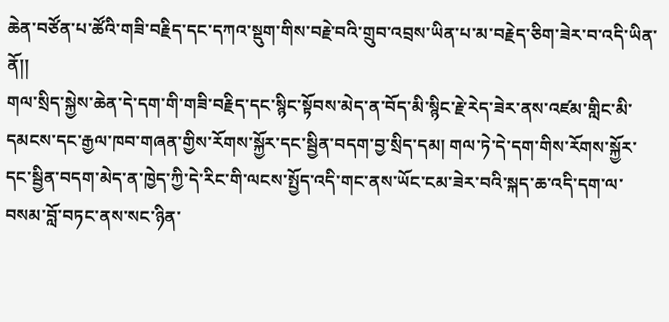ཆེན་བཙོན་པ་ཚོའི་གཟི་བརྗིད་དང་དཀའ་སྡུག་གིས་བརྗེ་བའི་གྲུབ་འབྲས་ཡིན་པ་མ་བརྗེད་ཅིག་ཟེར་བ་འདི་ཡིན་ནོ།།
གལ་སྲིད་སྐྱེས་ཆེན་དེ་དག་གི་གཟི་བརྗིད་དང་སྙིང་སྟོབས་མེད་ན་བོད་མི་སྙིང་རྗེ་རེད་ཟེར་ནས་འཛམ་གླིང་མི་དམངས་དང་རྒྱལ་ཁབ་གཞན་གྱིས་རོགས་སྐྱོར་དང་སྦྱིན་བདག་བྱ་སྲིད་དམ། གལ་ཏེ་དེ་དག་གིས་རོགས་སྐྱོར་དང་སྦྱིན་བདག་མེད་ན་ཁྱེད་ཀྱི་དེ་རིང་གི་ལངས་སྤྱོད་འདི་གང་ནས་ཡོང་ངམ་ཟེར་བའི་སྐད་ཆ་འདི་དག་ལ་བསམ་བློ་བཏང་ནས་སང་ཉིན་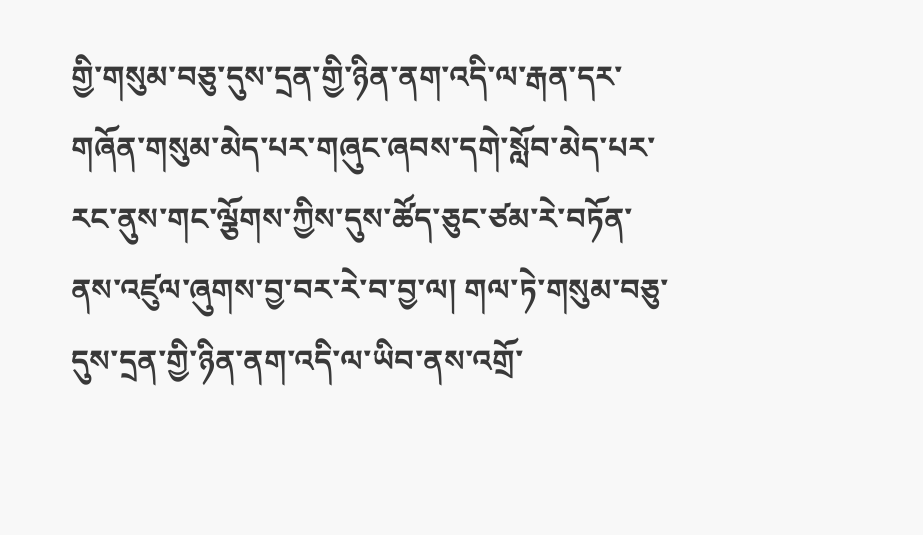གྱི་གསུམ་བཅུ་དུས་དྲན་གྱི་ཉིན་ནག་འདི་ལ་རྒན་དར་གཞོན་གསུམ་མེད་པར་གཞུང་ཞབས་དགེ་སློབ་མེད་པར་རང་ནུས་གང་ལྕོགས་ཀྱིས་དུས་ཚོད་ཅུང་ཙམ་རེ་བཏོན་ནས་འཛུལ་ཞུགས་བྱ་བར་རེ་བ་བྱ་ལ། གལ་ཏེ་གསུམ་བཅུ་དུས་དྲན་གྱི་ཉིན་ནག་འདི་ལ་ཡིབ་ནས་འགྲོ་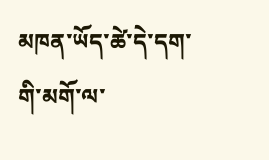མཁན་ཡོད་ཚེ་དེ་དག་གི་མགོ་ལ་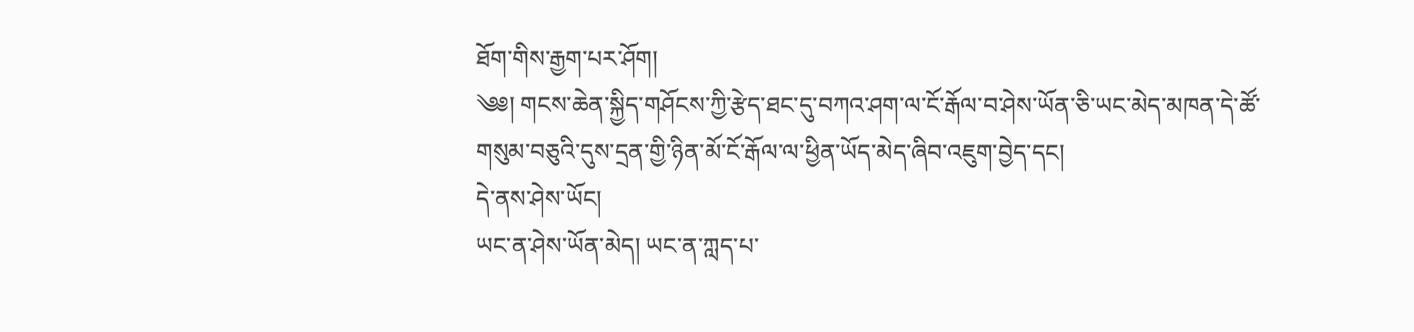ཐོག་གིས་རྒྱག་པར་ཤོག།
༄༅། གངས་ཆེན་སྐྱིད་གཤོངས་ཀྱི་རྩེད་ཐང་དུ་བཀའ་ཤག་ལ་ངོ་རྒོལ་བ་ཤེས་ཡོན་ཅི་ཡང་མེད་མཁན་དེ་ཚོ་
གསུམ་བཅུའི་དུས་དྲན་གྱི་ཉིན་མོ་ངོ་རྒོལ་ལ་ཕྱིན་ཡོད་མེད་ཞིབ་འཇུག་བྱེད་དང།
དེ་ནས་ཤེས་ཡོང།
ཡང་ན་ཤེས་ཡོན་མེད། ཡང་ན་ཀླད་པ་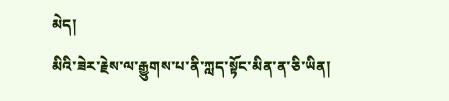མེད།
མིའི་ཟེར་རྗེས་ལ་རྒྱུགས་པ་ནི་ཀླད་སྟོང་མིན་ན་ཅི་ཡིན།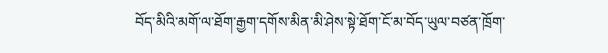བོད་མིའི་མགོ་ལ་ཐོག་རྒྱག་དགོས་མིན་མི་ཤེས་སྟེ་ཐོག་ངོ་མ་བོད་ཡུལ་བཙན་ཁྲོག་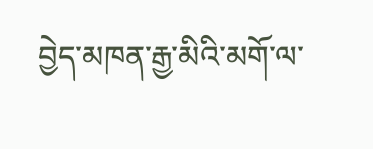བྱེད་མཁན་རྒྱ་མིའི་མགོ་ལ་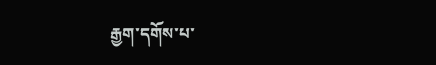རྒྱག་དགོས་པ་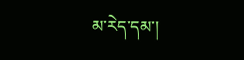མ་རེད་དམ་།